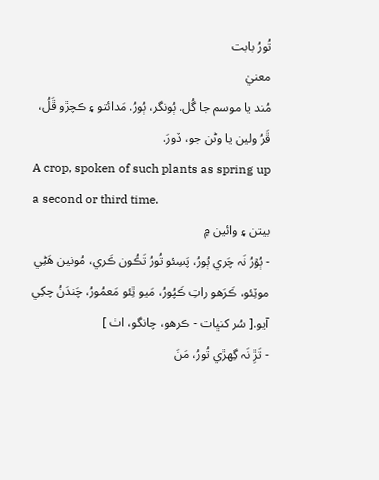تُورُ بابت
معنيٰ
مُند يا موسم جا گُل. ٻُونگر، ٻُورُ. مَدائتو ۽ ڪچڙو ڦَلُ، ڦَرُ ولين يا وڻن جو، ڏورَ.
A crop, spoken of such plants as spring up a second or third time.
بيتن ۽ وائين ۾
- ٻُوۡرُ نَہ چَري ٻُورُ، پَسِئو تُورُ تَڪُون ڪَري، مُونين ھَڻِي موٽِئو، ڪَرَھو راتِ ڪَپُورُ، مَيو ٿِئو مَعمُورُ، چَندَنُ چکِي آيو.[ سُر کنڀات - ڪرھو، چانگو، اٺ ]
- تَڙِ نَہ گِهڙي تُورُ، مَنَ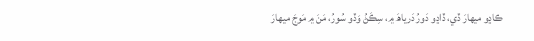ڪاڍو ميھارَ ڏي، ڏاڍو دَورُ دَرياھَ ۾، سِڪَڻُ وَڏو سُورُ، مَنَ ۾ مَوجَ ميھارَ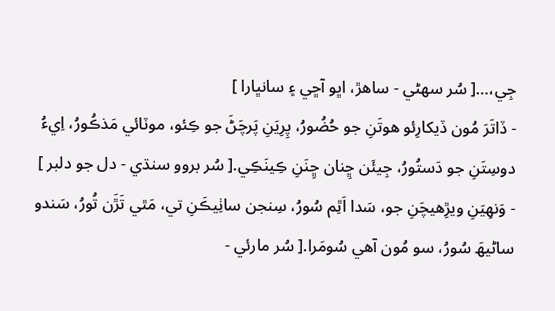جِي،…[ سُر سھڻي - ساھڙ، اڀو آڇي ۽ سانڀارا ]
- ڏاتَرَ مُون ڏيکارِئو ھوتَنِ جو حُضُورُ، پِرِيَنِ پَرچَڻَ جو ڪِئو، موٽائي مَذڪُورُ، اِيءُ دوسِتَنِ جو دَستُورُ، جِيئَن ڇِنان ڇِنَنِ ڪِينَڪِي.[ سُر بروو سنڌي - دل جو دلبر ]
- وَنھِيَنِ ويڙِهيچَنِ جو، سَدا اَٿِم سُورُ، سِنجن ساٺِيڪَنِ تي، مَٿي تَڙَن تُورُ، سَندو ساڻيھَ سُورُ، سو مُون آهي سُومَرا.[ سُر مارئي -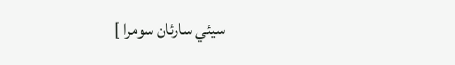سيئي سارئان سومرا ]